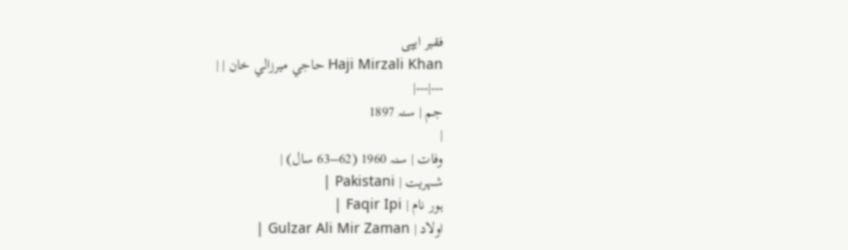فقیر ایپی
Haji Mirzali Khan حاجي ميرزالي خان | |
---|---|
جم | سنہ 1897
|
وفات | سنہ 1960 (62–63 سال) |
شہریت | Pakistani |
ہور نام | Faqir Ipi |
اولاد | Gulzar Ali Mir Zaman |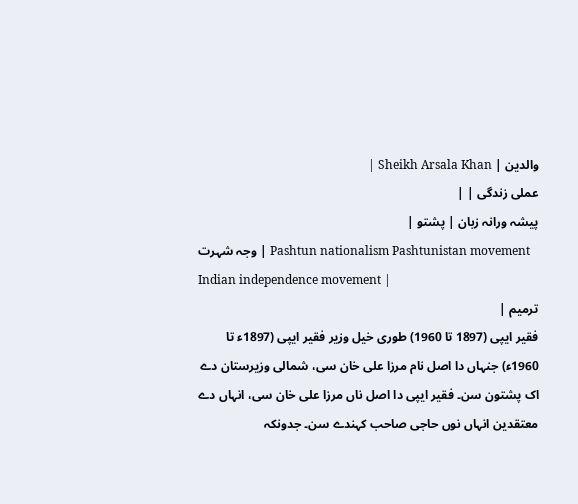والدین | Sheikh Arsala Khan |
عملی زندگی | |
پیشہ ورانہ زبان | پشتو |
وجہ شہرت | Pashtun nationalism Pashtunistan movement Indian independence movement |
ترمیم |
فقیر ایپی (1897 تا 1960) طوری خیل وزیر فقیر ایپی (1897ء تا 1960ء) جنہاں دا اصل نام مرزا علی خان سی، شمالی وزیرستان دے اک پشتون سن۔ فقیر ایپی دا اصل ناں مرزا علی خان سی، انہاں دے معتقدین انہاں نوں حاجی صاحب کہندے سن۔ جدونکہ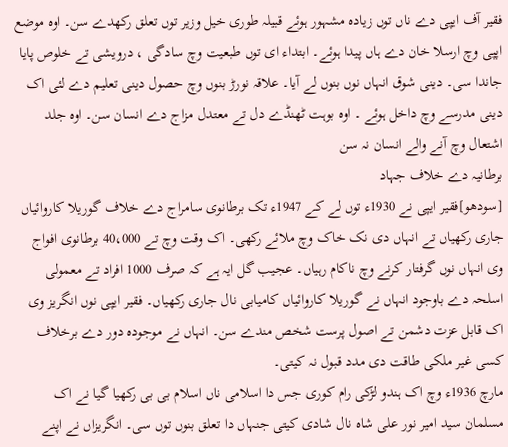فقیر آف ایپی دے ناں توں زیادہ مشہور ہوئے قبیلہ طوری خیل وزیر توں تعلق رکھدے سن۔ اوہ موضع اپپی وچ ارسلا خان دے ہاں پیدا ہوئے۔ ابتداء ای توں طبعیت وچ سادگی ، درویشی تے خلوص پایا جاندا سی۔ دینی شوق انہاں نوں بنوں لے آیا۔ علاقہ نورڑ بنوں وچ حصول دینی تعلیم دے لئی اک دینی مدرسے وچ داخل ہوئے ۔ اوہ بوہت ٹھنڈے دل تے معتدل مزاج دے انسان سن۔ اوہ جلد اشتعال وچ آنے والے انسان نہ سن
برطانیہ دے خلاف جہاد
[سودھو]فقیر ایپی نے 1930ء توں لے کے 1947ء تک برطانوی سامراج دے خلاف گوریلا کاروائیاں جاری رکھیاں تے انہاں دی نک خاک وچ ملائے رکھی۔ اک وقت وچ تے 40،000 برطانوی افواج وی انہاں نوں گرفتار کرنے وچ ناکام رہیاں۔ عجیب گل ایہ ہے کہ صرف 1000 افراد تے معمولی اسلحہ دے باوجود انہاں نے گوریلا کاروائیاں کامیابی نال جاری رکھیاں۔ فقیر ایپی نوں انگریز وی اک قابل عزت دشمن تے اصول پرست شخص مندے سن۔ انہاں نے موجودہ دور دے برخلاف کسی غیر ملکی طاقت دی مدد قبول نہ کیتی۔
مارچ 1936ء وچ اک ہندو لڑکی رام کوری جس دا اسلامی ناں اسلام بی بی رکھیا گیا نے اک مسلمان سید امیر نور علی شاہ نال شادی کیتی جنہاں دا تعلق بنوں توں سی۔ انگریزاں نے اپنے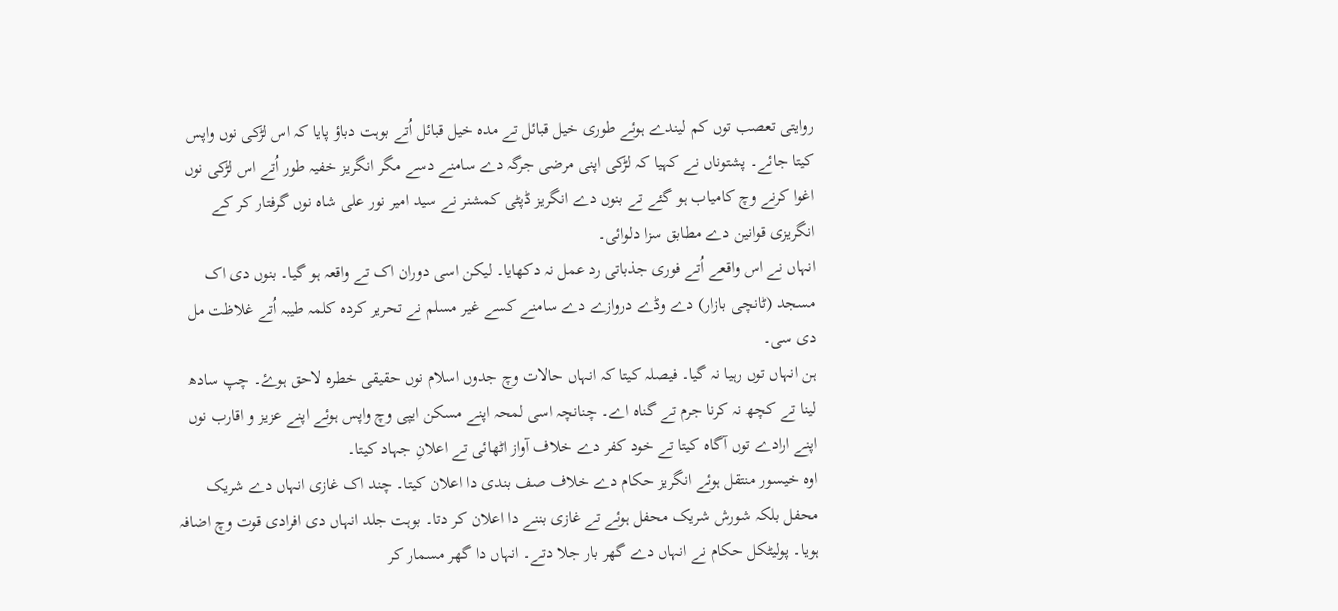روایتی تعصب توں کم لیندے ہوئے طوری خیل قبائل تے مدہ خیل قبائل اُتے بوہت دباؤ پایا کہ اس لڑکی نوں واپس کیتا جائے۔ پشتوناں نے کہیا کہ لڑکی اپنی مرضی جرگہ دے سامنے دسے مگر انگریز خفیہ طور اُتے اس لڑکی نوں اغوا کرنے وچ کامیاب ہو گئے تے بنوں دے انگریز ڈپٹی کمشنر نے سید امیر نور علی شاہ نوں گرفتار کر کے انگریزی قوانین دے مطابق سزا دلوائی۔
انہاں نے اس واقعے اُتے فوری جذباتی رد عمل نہ دکھایا۔ لیکن اسی دوران اک تے واقعہ ہو گیا۔ بنوں دی اک مسجد (ٹانچی بازار) دے وڈے دروازے دے سامنے کسے غیر مسلم نے تحریر کردہ کلمہ طیبہ اُتے غلاظت مل دی سی۔
ہن انہاں توں رہیا نہ گیا۔ فیصلہ کیتا کہ انہاں حالات وچ جدوں اسلام نوں حقیقی خطرہ لاحق ہوۓ۔ چپ سادھ لینا تے کچھ نہ کرنا جرم تے گناہ اے۔ چنانچہ اسی لمحہ اپنے مسکن ایپی وچ واپس ہوئے اپنے عزیز و اقارب نوں اپنے ارادے توں آگاہ کیتا تے خود کفر دے خلاف آواز اٹھائی تے اعلانِ جہاد کیتا۔
اوہ خیسور منتقل ہوئے انگریز حکام دے خلاف صف بندی دا اعلان کیتا۔ چند اک غازی انہاں دے شریک محفل بلکہ شورش شریک محفل ہوئے تے غازی بننے دا اعلان کر دتا۔ بوہت جلد انہاں دی افرادی قوت وچ اضافہ ہویا۔ پولیٹکل حکام نے انہاں دے گھر بار جلا دتے۔ انہاں دا گھر مسمار کر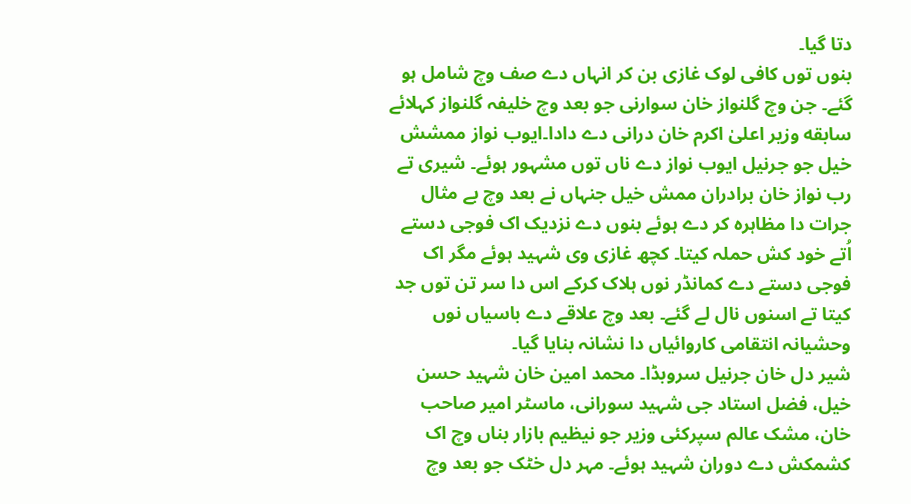دتا گیا۔
بنوں توں کافی لوک غازی بن کر انہاں دے صف وچ شامل ہو گئے۔ جن وچ گلنواز خان سوارنی جو بعد وچ خلیفہ گلنواز کہلائے سابقه وزیر اعلیٰ اکرم خان درانی دے دادا۔ایوب نواز ممشش خیل جو جرنیل ایوب نواز دے ناں توں مشہور ہوئے۔ شیری تے رب نواز خان برادران ممش خیل جنہاں نے بعد وچ بے مثال جرات دا مظاہرہ کر دے ہوئے بنوں دے نزدیک اک فوجی دستے اُتے خود کش حملہ کیتا۔ کچھ غازی وی شہید ہوئے مگر اک فوجی دستے دے کمانڈر نوں ہلاک کرکے اس دا سر تن توں جد کیتا تے اسنوں نال لے گئے۔ بعد وچ علاقے دے باسیاں نوں وحشیانہ انتقامی کاروائیاں دا نشانہ بنایا گیا۔
شیر دل خان جرنیل سروبڈا۔ محمد امین خان شہید حسن خیل، فضل استاد جی شہید سورانی، ماسٹر امیر صاحب خان، مشک عالم سپرکئی وزیر جو نیظیم بازار بناں وچ اک کشمکش دے دوران شہید ہوئے۔ مہر دل خٹک جو بعد وچ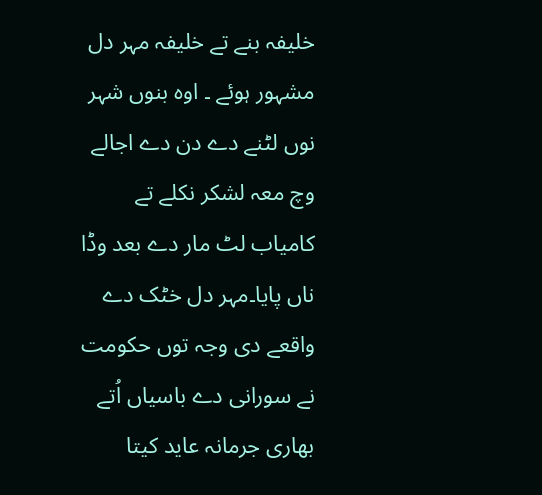خلیفہ بنے تے خلیفہ مہر دل مشہور ہوئے ۔ اوہ بنوں شہر نوں لٹنے دے دن دے اجالے وچ معہ لشکر نکلے تے کامیاب لٹ مار دے بعد وڈا ناں پایا۔مہر دل خٹک دے واقعے دی وجہ توں حکومت نے سورانی دے باسیاں اُتے بھاری جرمانہ عاید کیتا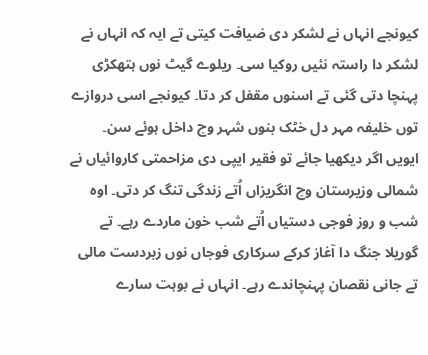کیونجے انہاں نے لشکر دی ضیافت کیتی تے ایہ کہ انہاں نے لشکر دا راستہ نئیں روکیا سی۔ ریلوے گیٹ نوں ہتھکڑی پہنچا دتی گئی تے اسنوں مقفل کر دتا۔ کیونجے اسی دروازے توں خلیفہ مہر دل خٹک بنوں شہر وچ داخل ہوئے سن۔
ایویں اگر دیکھیا جائے تو فقیر ایپی دی مزاحمتی کاروائیاں نے شمالی وزیرستان وچ انگریزاں اُتے زندگی تنگ کر دتی۔ اوہ شب و روز فوجی دستیاں اُتے شب خون ماردے رہے۔ تے گوریلا جنگ دا آغاز کرکے سرکاری فوجاں نوں زبردست مالی تے جانی نقصان پہنچاندے رہے۔ انہاں نے بوہت سارے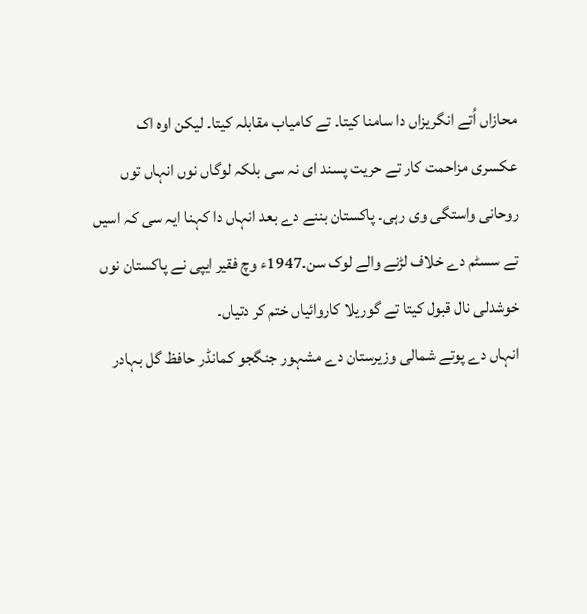محازاں اُتے انگریزاں دا سامنا کیتا۔ تے کامیاب مقابلہ کیتا۔ لیکن اوہ اک عکسری مزاحمت کار تے حریت پسند ای نہ سی بلکہ لوگاں نوں انہاں توں روحانی واستگی وی رہی۔ پاکستان بننے دے بعد انہاں دا کہنا ایہ سی کہ اسیں تے سسٹم دے خلاف لڑنے والے لوک سن۔1947ء وچ فقیر ایپی نے پاکستان نوں خوشدلی نال قبول کیتا تے گوریلا کاروائیاں ختم کر دتیاں۔
انہاں دے پوتے شمالی وزیرستان دے مشہور جنگجو کمانڈر حافظ گل بہادر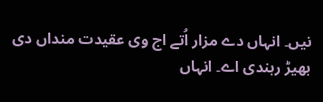نیں۔ انہاں دے مزار اُتے اج وی عقیدت منداں دی بھیڑ رہندی اے۔ انہاں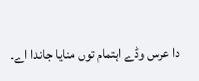دا عرس وڈے اہتمام توں منایا جاندا اے۔